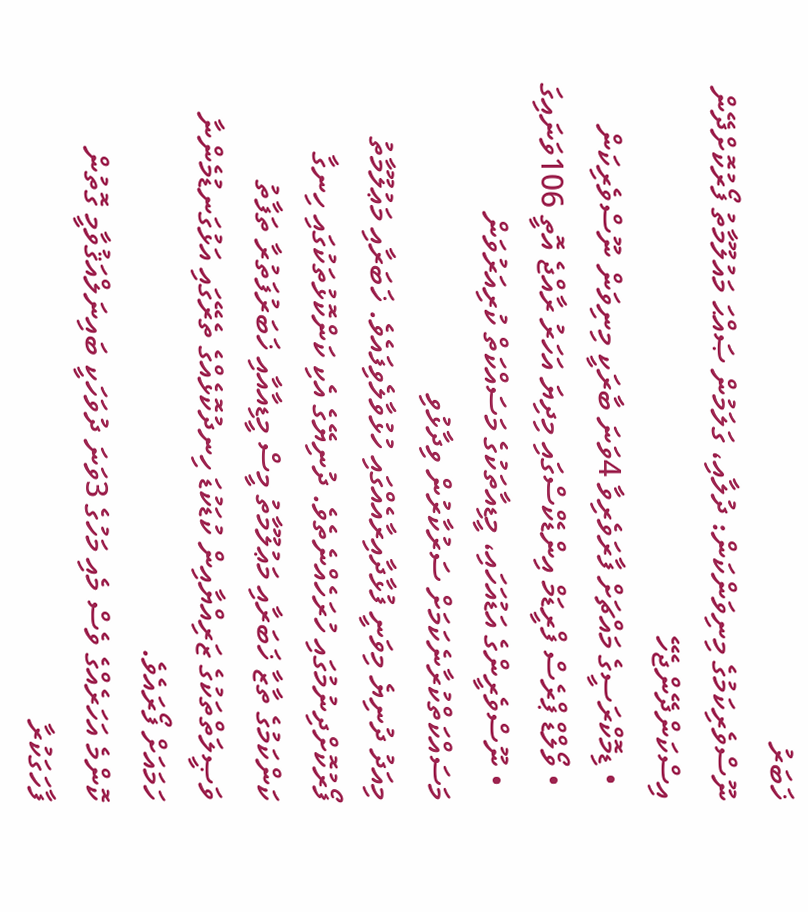ޚަބަރު
ނޫސްވެރިކަމުގެ މިނިވަންކަން: ދުލާއި، ގަލަމުން ޞައްޙަ މައުލޫމާތު ފޯރުކޮށްދޭން އިސްކަންދޭންޖެހޭ
  • ޑިމޮކްރަސީގެ މައްޗަށް ފާރަވެރިވާ 4ވަނަ ބާރަކީ މިނިވަން ނޫސްވެރިކަން
  • ވޯލްޑް ޕްރެސް ފްރީޑަމް އިންޑެކްސްގައި މިދިޔަ އަހަރު ރާއްޖެ އޮތީ 106ވަނައިގަ
  • ނޫސްވެރީންގެ އަޑުއަހައި، މީޑިއާތަކުގެ މަސައްކަތް ކުރިއަރުވަން މަސައްކަތްކުރާނެކަމަށް ސަރުކާރުން ވިދާޅުވި
މިއަދު ދުނިޔެ މިވަނީ ފުޅާދާއިރާއެއްގައި ހުޅުވާލެވިފައެވެ. ޚަބަރާއި މަޢުލޫމާތު ފޯރުކޮށްދިނުމުގައި ހުރަހެއްނެތެވެ. ދުނިޔޭގެ އެކި ކަންކޮޅުތަކުގައި ހިނގާ ކަންކަމުގެ ތާޒާ ޚަބަރާއި މަޢުލޫމާތު މީސް މީޑިއާއާއި ޚަބަރުފަތުރާ ތަފާތު ވަޞީލަތްތަކުގެ ޒަރިއްޔާއިން ކުޑަކުޑަ ހިނދުކޮޅެއްގެ ތެރޭގައި އަޅުގަނޑުމެންނާ ހަމައަށް ފޯރައެވެ.
ކޮންމެ އަހަރެއްގެ ވެސް މެއި މަހުގެ 3ވަނަ ދުވަހަކީ ބައިނަލްއަޤުވާމީ ގޮތުން ފާހަގަކުރާ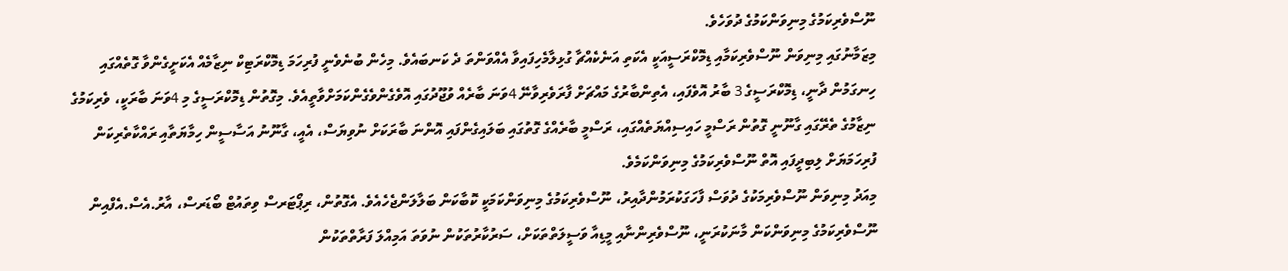ނޫސްވެރިކަމުގެ މިނިވަންކަމުގެ ދުވަހެވެ.
މިޒަމާނުގައި މިނިވަން ނޫސްވެރިކަމާއި ޑިމޮކްރަސީއަކީ އެކަތި އަނެކެއްޗާ ގުޅިލާމެހިފައިވާ އެއްވަންތަ ދެ ކަނބައެވެ. މިހެން ބުނެވެނީ ފުރިހަމަ ޑިމޮކްރަޓިކް ނިޒާމެއް އެކަށީގެންވާ ގޮތެއްގައި ހިނގަމުން ދާނީ، ޑިމޮކްރަސީގެ 3 ބާރު އޮވެފައި، އެތިންބާރުގެ މައްޗަށް ފާރަވެރިވާނޭ 4ވަނަ ބާރެއް ވުޖޫދުގައި އޮވެގެންވެގެންކަމަށްވާތީއެވެ. މިގޮތުން ޑިމޮކްރަސީގެ މި 4ވަނަ ބާރަކީ، ވެރިކަމުގެ ނިޒާމުގެ ތެރޭގައި ގާނޫނީ ގޮތުން ރަސްމީ ހައިސިއްޔަތެއްގައި، ރަސްމީ ބާރެއްގެ ގޮތުގައި ބަލައިގެންފައި އޮންނަ ބާރަކަށް ނުވިޔަސް، އެއީ، ގާނޫނު އަސާސީން ހިމާޔަތާއި ރައްކާތެރިކަން ފުރިހަމަޔަށް ލިބިދީފައި އޮތް ނޫސްވެރިކަމުގެ މިނިވަންކަމެވެ.
މިއަދު މިނިވަން ނޫސްވެރިމަކުގެ ދުވަސް ފާހަގަކުރަމުންދާއިރު، ނޫސްވެރިކަމުގެ މިނިވަންކަމަކީ ކޮބާކަން ބަލާލަންޖެހެއެވެ. އެގޮތުން، ރިޕޯޓަރސް ވިތައުޓް ބޯޑަރސް، އާރު.އެސް.އެފްއިން ނޫސްވެރިކަމުގެ މިނިވަންކަން މާނަކުރަނީ، ނޫސްވެރިންނާއި މީޑިއާ ވަސީލަތްތަކަށް، ސަރުކާރުތަކުން ނުވަތަ އަމިއްލަ ފަރާތްތަކުން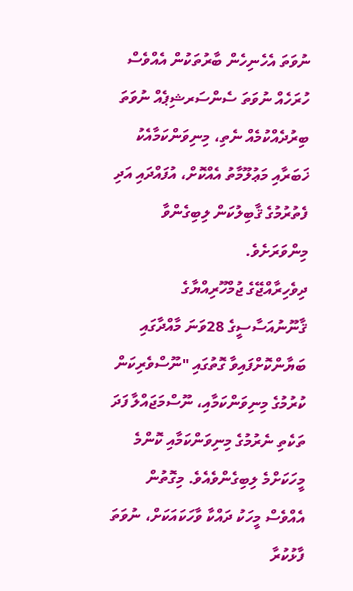ނުވަތަ އެހެނިހެން ބާރުތަކުން އެއްވެސް ހުރަހެއް ނުވަތަ ސެންސަރޝިޕެއް ނުވަތަ ބިރުދެއްކުމެއް ނެތި، މިނިވަންކަމާއެކު ޚަބަރާއި މަޢުލޫމާތު އެއްކޮށް، އުފައްދައި އަދި ފެތުރުމުގެ ޤާބިލުކަން ލިބިގެންވާ މިންވަރަށެވެ.
ދިވެހިރާއްޖޭގެ ޖުމްހޫރިއްޔާގެ ޤާނޫނުއަސާސީގެ 28ވަނަ މާއްދާގައި ބަޔާންކޮށްފައިވާ ގޮތުގައި "ނޫސްވެރިކަން ކުރުމުގެ މިނިވަންކަމާއި، ނޫސްމަޖައްލާ ފަދަ ތަކެތި ނެރުމުގެ މިނިވަންކަމާއި ކޮންމެ މީހަކަށްމެ ލިބިގެންވެއެވެ. މިގޮތުން އެއްވެސް މީހަކު ދައްކާ ވާހަކައަކަށް، ނުވަތަ ފާޅުކުރާ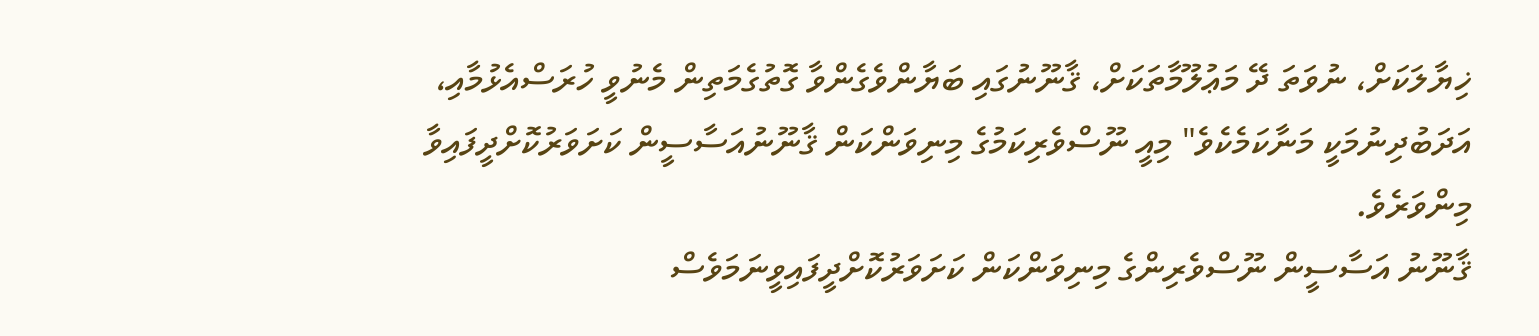ޚިޔާލަކަށް، ނުވަތަ ދޭ މަޢުލޫމާތަކަށް، ޤާނޫނުގައި ބަޔާންވެގެންވާ ގޮތުގެމަތިން މެނުވީ ހުރަސްއެޅުމާއި، އަދަބުދިނުމަކީ މަނާކަމެކެވެ" މިއީ ނޫސްވެރިކަމުގެ މިނިވަންކަން ޤާނޫނުއަސާސީން ކަށަވަރުކޮށްދީފައިވާ މިންވަރެވެ.
ޤާނޫނު އަސާސީން ނޫސްވެރިންގެ މިނިވަންކަން ކަށަވަރުކޮށްދީފައިވީނަމަވެސް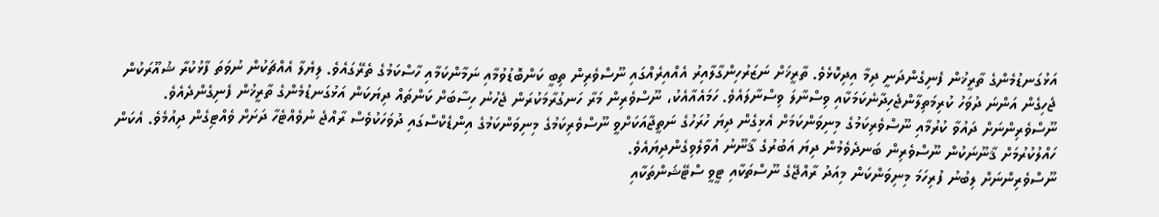އަޅުގަނޑުމެންގެ ތާރީޚުން ފެނިގެންދަނީ ދިމާ އިދިކޮޅެވެ. ތާރީޚަށް ނަޒަރުހިންގާލާއިރު އެއްއިރެއްގައި ނޫސްވެރިން ތިބީ ކަންބޮޑުވުމާއި ނަމާންކަމާއި ހާސްކަމުގެ ތެރޭގައެވެ. ލިޔެލާ އެއްޗަކުން ނުވަތަ ފާޅުކުރާ ޝުއޫރަކުން ޖެހިގެން އަންނަ ދުވަހު ކުރިމަތިލާންޖެހިދާނެކަމަކާއި ވިސްނާލަ ވިސްނާލައެވެ. ހަމައެއާއެކު، ނޫސްވެރިން މަރާ ހަނގުރާމަކުރަން ޖެހުނު ހިސާބަށް ކަންތައް ދިޔަކަން އަޅުގަނޑުމެންގެ ތާރީޚުން ފެނިގެންދެއެވެ.
ނޫސްވެރިންނަށް ދައުވާ ކުރުމާއި ނޫސްވެރިކަމުގެ މިނިވަންކަމަށް އެޅިގެން ދިޔަ ހުރަހުގެ ނަތީޖާއަކަށްވީ ނޫސްވެރިކަމުގެ މިނިވަންކަމުގެ އިންޑެކްސްގައި ދުވަހަކުވެސް ރާއްޖެ ނުވެއްޓެހާ ދަށަށް ވެއްޓިގެން ދިއުމެވެ. އެކަން ހައްލުކުރުމަށް ޤާނޫނަކުން ނޫސްވެރިން ބަނދެވެމުން ދިޔަ އަބުރުގެ ޤާނޫނު އުވާލެވިގެންދިޔައެވެ.
ނޫސްވެރިންނަށް ލިބުނު ފުރިހަމަ މިނިވަންކަން މިއަދު ރާއްޖޭގެ ނޫސްތަކާއި ޓީވީ ސްޓޭޝަންތަކާއި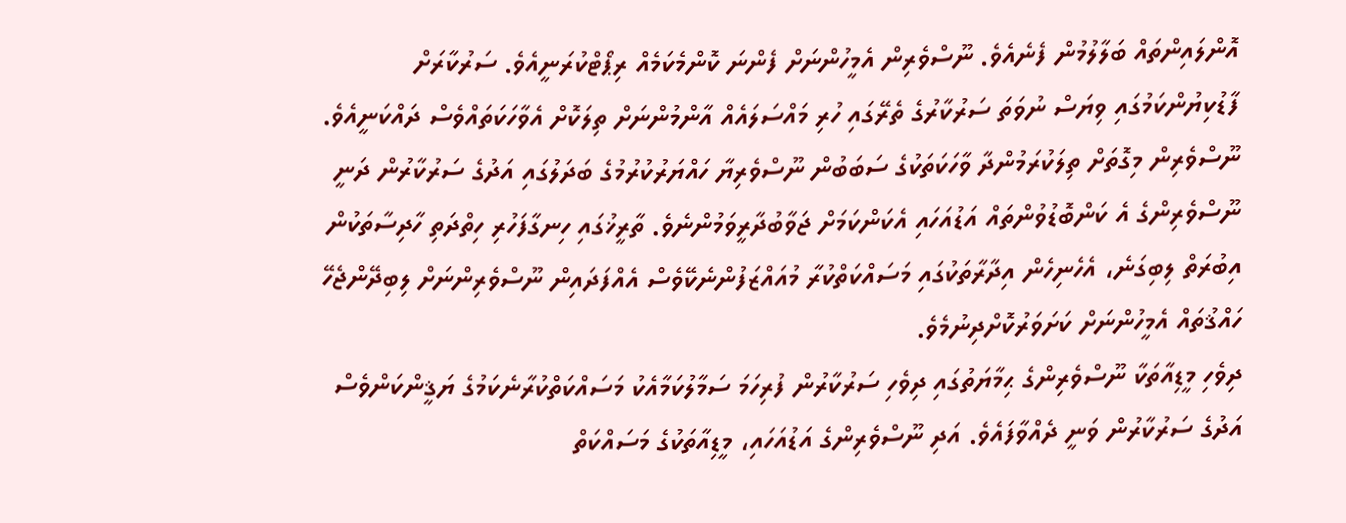އޮންލައިންތައް ބަލާލުމުން ފެނެއެވެ. ނޫސްވެރިން އެމީހުންނަށް ފެންނަ ކޮންމެކަމެއް ރިޕޯޓްކުރަނީއެވެ. ސަރުކާރަށް ފާޑުކިޔުންކަމުގައި ވިޔަސް ނުވަތަ ސަރުކާރުގެ ތެރޭގައި ހުރި މައްސަލައެއް އާންމުންނަށް ތިލަކޮށް އެވާހަކަތައްވެސް ދައްކަނީއެވެ.
ނޫސްވެރިން މިގޮތަށް ތިލަކުރަމުންދާ ވާހަކަތަކުގެ ސަބަބުން ނޫސްވެރިޔާ ހައްޔަރުކުރުމުގެ ބަދަލުގައި އަދުގެ ސަރުކާރުން ދަނީ ނޫސްވެރިންގެ އެ ކަންބޮޑުވުންތައް އަޑުއަހައި އެކަންކަމަށް ޖަވާބުދާރީވަމުންނެވެ. ތާރީޚުގައި ހިނގާފަހުރި ހިތްދަތި ހާދިސާތަކުން އިބުރަތް ލިބިގަނެ، އެހެނިހެން އިދާރާތަކުގައި މަސައްކަތްކުރާ މުއައްޒަފުންނެކޭވެސް އެއްފަދައިން ނޫސްވެރިންނަށް ލިބިދޭންޖެހޭ ހައްޤުތައް އެމީހުންނަށް ކަށަވަރުކޮށްދިނުމެވެ.
ދިވެހި މީޑިއާތަކާ ނޫސްވެރިންގެ ޙިމާޔަތުގައި ދިވެހި ސަރުކާރުން ފުރިހަމަ ސަމާލުކަމާއެކު މަސައްކަތްކުރާނެކަމުގެ ޔަޤީންކަންވެސް އަދުގެ ސަރުކާރުން ވަނީ ދެއްވާފައެވެ. އަދި ނޫސްވެރިންގެ އަޑުއަހައި، މީޑިއާތަކުގެ މަސައްކަތް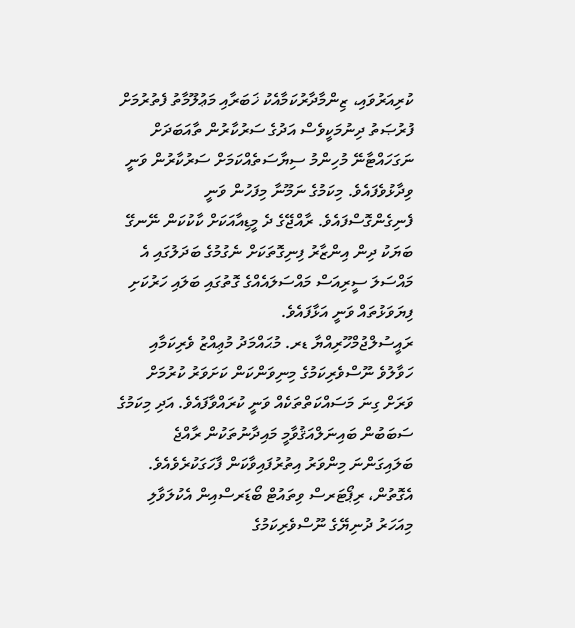ކުރިއަރުވައި، ޒިންމާދާރުކަމާއެކު ޚަބަރާއި މަޢުލޫމާތު ފެތުރުމަށް ފުރުޞަތު ދިނުމަކީވެސް އަދުގެ ސަރުކާރުން ތާއަބަދަށް ނަގަހައްޓާނޭ މުހިންމު ސިޔާސަތެއްކަމަށް ސަރުކާރުން ވަނީ ވިދާޅުވެފައެވެ. މިކަމުގެ ނަމޫނާ މިފަހުން ވަނީ ފެނިގެންގޮސްފައެވެ. ރާއްޖޭގެ ދެ މީޑިއާއަކަށް ކާކުކަން ނޭނގޭ ބަޔަކު ދިން އިންޒާރު ފިނިގޮތަކަށް ނެގުމުގެ ބަދަލުގައި އެ މައްސަލަ ސީރިއަސް މައްސަލައެއްގެ ގޮތުގައި ބަލައި ހަރުކަށި ފިޔަވަޅުތައް ވަނީ އަޅާފައެވެ.
ރައީސުލްޖުމްހޫރިއްޔާ ޑރ. މުޙައްމަދު މުޢިއްޒު ވެރިކަމާއި ހަވާލުވެ ނޫސްވެރިކަމުގެ މިނިވަންކަން ކަށަވަރު ކުރުމަށް ވަރަށް ގިނަ މަސައްކަތްތަކެއް ވަނީ ކުރައްވާފައެވެ. އަދި މިކަމުގެ ސަބަބުން ބައިނަލްއަޤުވާމީ މައިދާނުތަކުން ރާއްޖެ ބަލައިގަންނަ މިންވަރު އިތުރުފައިވާކަން ފާހަގަކުރެވެއެވެ.
އެގޮތުން، ރިޕޯޓަރސް ވިތައުޓް ބޯޑަރސްއިން އެކުލަވާލި މިއަހަރު ދުނިޔޭގެ ނޫސްވެރިކަމުގެ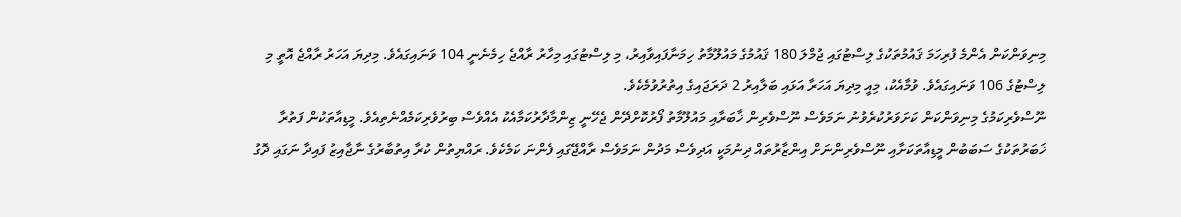މިނިވަންކަން އެންމެ ފުރިހަމަ ޤައުމުތަކުގެ ލިސްޓުގައި ޖުމްލަ 180 ޤައުމުގެ މައުލޫމާތު ހިމަނާފައިވާއިރު، މި ލިސްޓުގައި މިހާރު ރާއްޖެ ހިމެނެނީ 104 ވަނައިގައެވެ. މިދިޔަ އަހަރު ރާއްޖެ އޮތީ މި ލިސްޓުގެ 106 ވަނައިގައެވެ. ވުމާއެކު، މިއީ މިދިޔަ އަހަރާ އަޅައި ބަލާއިރު 2 ދަރަޖައިގެ އިތުރުވުމެކެވެ.
ނޫސްވެރިކަމުގެ މިނިވަންކަން ކަށަވަރުކުރެވުނު ނަމަވެސް ނޫސްވެރިން ޚާބަރާއި މައުލޫމާތު ފޯރުކޮށްދޭން ޖެހޭނީ ޒިންމާދާރުކަމާއެކު އެއްވެސް ބިރުވެރިކަމެއްނެތިއެވެ. މީޑިއާތަކުން ފަތުރާ ޚަބަރުތަކުގެ ސަބަބުން މީޑިއާތަކަށާއި ނޫސްވެރިންނަށް އިންޒާރުތައް ދިނުމަކީ އަދިވެސް މަދުން ނަމަވެސް ރާއްޖޭގައި ފެންނަ ކަމެކެވެ. ރައްޔިތުން ކުރާ އިތުބާރުގެ ނާޖާއިޒު ފައިދާ ނަގައި ދޮގު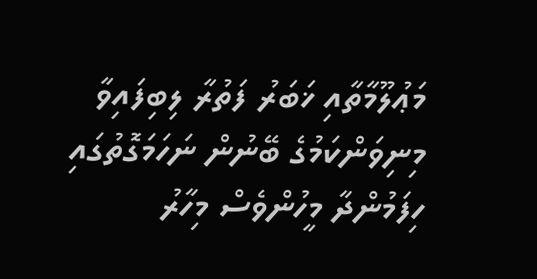މަޢުލޫމާތާއި ޚަބަރު ފަތުރާ ލިބިފައިވާ މިނިވަންކަމުގެ ބޭނުން ނަހަމަގޮތުގައި ހިފަމުންދާ މީހުންވެސް މިހާރު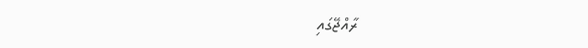ރާއްޖޭގައި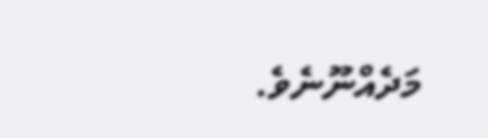މަދެއްނޫނެވެ.